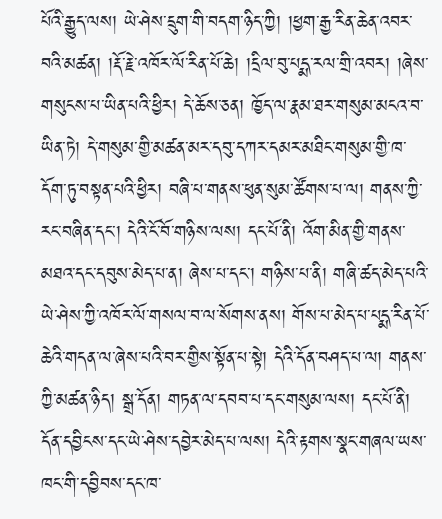པོའི་རྒྱུད་ལས། ཡེ་ཤེས་དྲུག་གི་བདག་ཉིད་ཀྱི། །ཕྱག་རྒྱ་རིན་ཆེན་འབར་བའི་མཚན། །རྡོ་རྗེ་འཁོར་ལོ་རིན་པོ་ཆེ། །དྲིལ་བུ་པདྨ་རལ་གྲི་འབར། །ཞེས་གསུངས་པ་ཡིན་པའི་ཕྱིར། དེ་ཆོས་ཅན། ཁྱོད་ལ་རྣམ་ཐར་གསུམ་མངའ་བ་ཡིན་ཏེ། དེ་གསུམ་གྱི་མཚན་མར་དབུ་དཀར་དམར་མཐིང་གསུམ་གྱི་ཁ་དོག་ཏུ་བསྟན་པའི་ཕྱིར། བཞི་པ་གནས་ཕུན་སུམ་ཚོགས་པ་ལ། གནས་ཀྱི་རང་བཞིན་དང་། དེའི་ངོ་བོ་གཉིས་ལས། དང་པོ་ནི། འོག་མིན་གྱི་གནས་མཐའ་དང་དབུས་མེད་པ་ན། ཞེས་པ་དང་། གཉིས་པ་ནི། གཞི་ཚད་མེད་པའི་ཡེ་ཤེས་ཀྱི་འཁོར་ལོ་གསལ་བ་ལ་སོགས་ནས། གོས་པ་མེད་པ་པདྨ་རིན་པོ་ཆེའི་གདན་ལ་ཞེས་པའི་བར་གྱིས་སྟོན་པ་སྟེ། དེའི་དོན་བཤད་པ་ལ། གནས་ཀྱི་མཚན་ཉིད། སྒྲ་དོན། གཏན་ལ་དབབ་པ་དང་གསུམ་ལས། དང་པོ་ནི། དོན་དབྱིངས་དང་ཡེ་ཤེས་དབྱེར་མེད་པ་ལས། དེའི་རྟགས་སྣང་གཞལ་ཡས་ཁང་གི་དབྱིབས་དང་ཁ་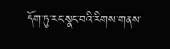དོག་ཏུ་རང་སྣང་བའི་རིགས་གནས་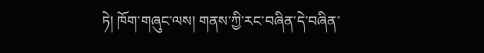ཏེ། ཁོག་གཞུང་ལས། གནས་ཀྱི་རང་བཞིན་དེ་བཞིན་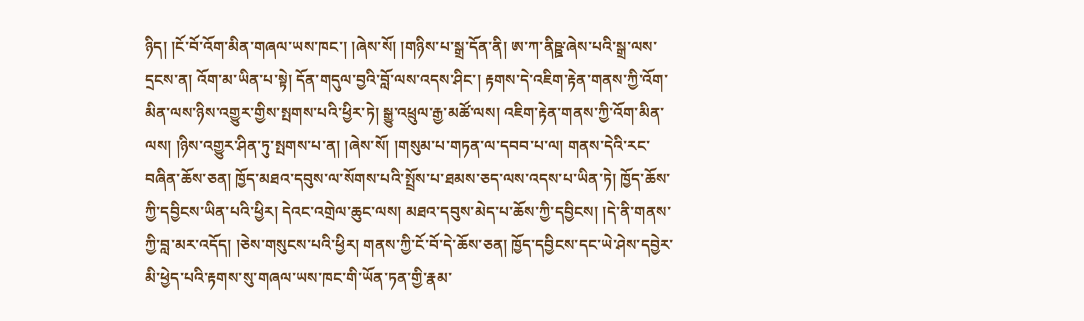ཉིད། །ངོ་བོ་འོག་མིན་གཞལ་ཡས་ཁང་། །ཞེས་སོ། །གཉིས་པ་སྒྲ་དོན་ནི། ཨ་ཀ་ནིཥྛ་ཞེས་པའི་སྒྲ་ལས་དྲངས་ན། འོག་མ་ཡིན་པ་སྟེ། དོན་གདུལ་བྱའི་བློ་ལས་འདས་ཤིང་། རྟགས་དེ་འཇིག་རྟེན་གནས་ཀྱི་འོག་མིན་ལས་ཉིས་འགྱུར་གྱིས་སྤགས་པའི་ཕྱིར་ཏེ། སྒྱུ་འཕྲུལ་རྒྱ་མཚོ་ལས། འཇིག་རྟེན་གནས་ཀྱི་འོག་མིན་ལས། །ཉིས་འགྱུར་ཤིན་ཏུ་སྤགས་པ་ན། །ཞེས་སོ། །གསུམ་པ་གཏན་ལ་དབབ་པ་ལ། གནས་དེའི་རང་བཞིན་ཆོས་ཅན། ཁྱོད་མཐའ་དབུས་ལ་སོགས་པའི་སྤྲོས་པ་ཐམས་ཅད་ལས་འདས་པ་ཡིན་ཏེ། ཁྱོད་ཆོས་ཀྱི་དབྱིངས་ཡིན་པའི་ཕྱིར། དེའང་འགྲེལ་ཆུང་ལས། མཐའ་དབུས་མེད་པ་ཆོས་ཀྱི་དབྱིངས། །དེ་ནི་གནས་ཀྱི་བླ་མར་འདོད། །ཅེས་གསུངས་པའི་ཕྱིར། གནས་ཀྱི་ངོ་བོ་དེ་ཆོས་ཅན། ཁྱོད་དབྱིངས་དང་ཡེ་ཤེས་དབྱེར་མི་ཕྱེད་པའི་རྟགས་སུ་གཞལ་ཡས་ཁང་གི་ཡོན་ཏན་གྱི་རྣམ་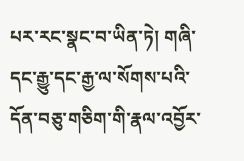པར་རང་སྣང་བ་ཡིན་ཏེ། གཞི་དང་རྒྱུ་དང་རྒྱ་ལ་སོགས་པའི་དོན་བཅུ་གཅིག་གི་རྣལ་འབྱོར་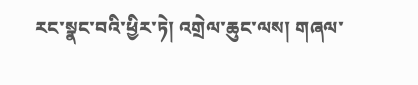རང་སྣང་བའི་ཕྱིར་ཏེ། འགྲེལ་ཆུང་ལས། གཞལ་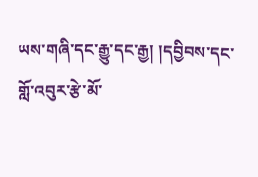ཡས་གཞི་དང་རྒྱུ་དང་རྒྱ། །དབྱིབས་དང་གློ་འབུར་རྩེ་མོ་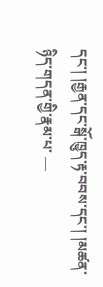དང་། །རྒྱན་དང་སྒོ་ཁྱུད་རྟ་བབས་དང་། །མཚན་ཉིད་གདན་གྱི་རྣམ་པ་ ―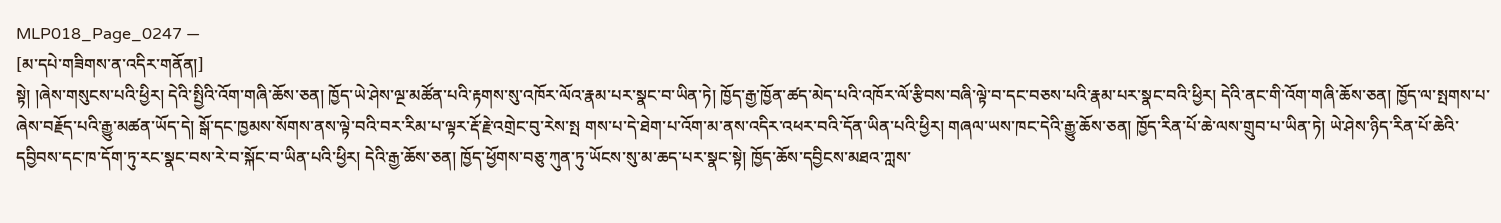MLP018_Page_0247 ―
[མ་དཔེ་གཟིགས་ན་འདིར་གནོན།]
སྟེ། །ཞེས་གསུངས་པའི་ཕྱིར། དེའི་སྤྱིའི་འོག་གཞི་ཆོས་ཅན། ཁྱོད་ཡེ་ཤེས་ལྔ་མཚོན་པའི་རྟགས་སུ་འཁོར་ལོའ་རྣམ་པར་སྣང་བ་ཡིན་ཏེ། ཁྱོད་རྒྱ་ཁྱོན་ཚད་མེད་པའི་འཁོར་ལོ་རྩིབས་བཞི་ལྟེ་བ་དང་བཅས་པའི་རྣམ་པར་སྣང་བའི་ཕྱིར། དེའི་ནང་གི་འོག་གཞི་ཆོས་ཅན། ཁྱོད་ལ་སྤགས་པ་ཞེས་བརྗོད་པའི་རྒྱུ་མཚན་ཡོད་དེ། སྒོ་དང་ཁྱམས་སོགས་ནས་ལྟེ་བའི་བར་རིམ་པ་ལྟར་རྡོ་རྗེ་འགྲེང་བུ་རེས་སྤ གས་པ་དེ་ཐེག་པ་འོག་མ་ནས་འདིར་འཕར་བའི་དོན་ཡིན་པའི་ཕྱིར། གཞལ་ཡས་ཁང་དེའི་རྒྱུ་ཆོས་ཅན། ཁྱོད་རིན་པོ་ཆེ་ལས་གྲུབ་པ་ཡིན་ཏེ། ཡེ་ཤེས་ཉིད་རིན་པོ་ཆེའི་དབྱིབས་དང་ཁ་དོག་ཏུ་རང་སྣང་བས་རེ་བ་སྐོང་བ་ཡིན་པའི་ཕྱིར། དེའི་རྒྱ་ཆོས་ཅན། ཁྱོད་ཕྱོགས་བཅུ་ཀུན་ཏུ་ཡོངས་སུ་མ་ཆད་པར་སྣང་སྟེ། ཁྱོད་ཆོས་དབྱིངས་མཐའ་ཀླས་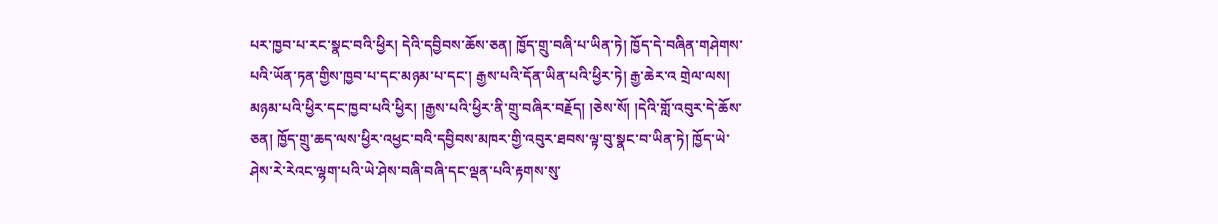པར་ཁྱབ་པ་རང་སྣང་བའི་ཕྱིར། དེའི་དབྱིབས་ཆོས་ཅན། ཁྱོད་གྲུ་བཞི་པ་ཡིན་ཏེ། ཁྱོད་དེ་བཞིན་གཤེགས་པའི་ཡོན་ཏན་གྱིས་ཁྱབ་པ་དང་མཉམ་པ་དང་། རྒྱས་པའི་དོན་ཡིན་པའི་ཕྱིར་ཏེ། རྒྱ་ཆེར་འ གྲེལ་ལས། མཉམ་པའི་ཕྱིར་དང་ཁྱབ་པའི་ཕྱིར། །རྒྱས་པའི་ཕྱིར་ནི་གྲུ་བཞིར་བརྗོད། །ཅེས་སོ། །དེའི་གློ་འབུར་དེ་ཆོས་ཅན། ཁྱོད་གྲུ་ཆད་ལས་ཕྱིར་འཕྱང་བའི་དབྱིབས་མཁར་གྱི་འབུར་ཐབས་ལྟ་བུ་སྣང་བ་ཡིན་ཏེ། ཁྱོད་ཡེ་ཤེས་རེ་རེའང་ལྷག་པའི་ཡེ་ཤེས་བཞི་བཞི་དང་ལྡན་པའི་རྟགས་སུ་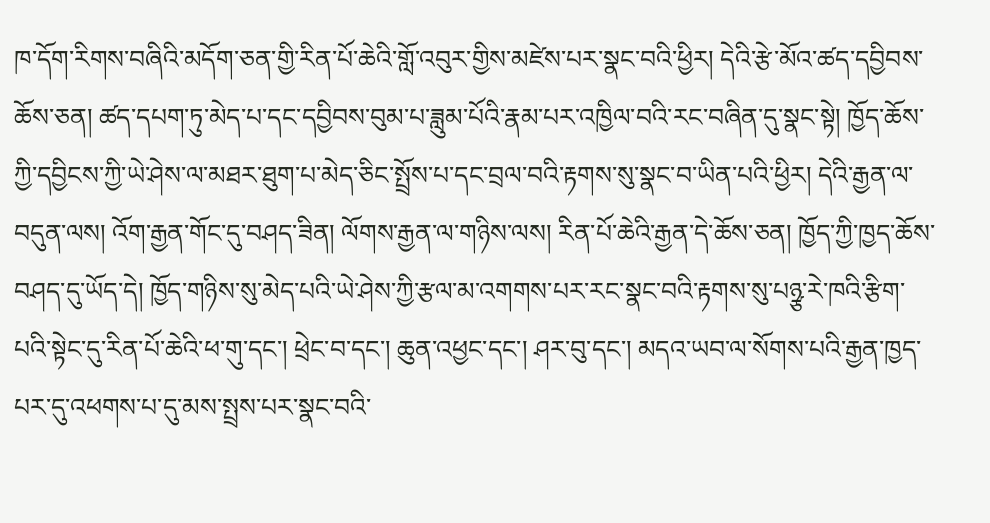ཁ་དོག་རིགས་བཞིའི་མདོག་ཅན་གྱི་རིན་པོ་ཆེའི་གློ་འབུར་གྱིས་མཛེས་པར་སྣང་བའི་ཕྱིར། དེའི་རྩེ་མོའ་ཚད་དབྱིབས་ཆོས་ཅན། ཚད་དཔག་ཏུ་མེད་པ་དང་དབྱིབས་བུམ་པ་ཟླུམ་པོའི་རྣམ་པར་འཁྱིལ་བའི་རང་བཞིན་དུ་སྣང་སྟེ། ཁྱོད་ཆོས་ཀྱི་དབྱིངས་ཀྱི་ཡེ་ཤེས་ལ་མཐར་ཐུག་པ་མེད་ཅིང་སྤྲོས་པ་དང་བྲལ་བའི་རྟགས་སུ་སྣང་བ་ཡིན་པའི་ཕྱིར། དེའི་རྒྱན་ལ་བདུན་ལས། འོག་རྒྱན་གོང་དུ་བཤད་ཟིན། ལོགས་རྒྱན་ལ་གཉིས་ལས། རིན་པོ་ཆེའི་རྒྱན་དེ་ཆོས་ཅན། ཁྱོད་ཀྱི་ཁྱད་ཆོས་བཤད་དུ་ཡོད་དེ། ཁྱོད་གཉིས་སུ་མེད་པའི་ཡེ་ཤེས་ཀྱི་རྩལ་མ་འགགས་པར་རང་སྣང་བའི་རྟགས་སུ་པཉྩ་རེ་ཁའི་རྩིག་པའི་སྟེང་དུ་རིན་པོ་ཆེའི་ཕ་གུ་དང་། ཕྲེང་བ་དང་། ཆུན་འཕྱང་དང་། ཤར་བུ་དང་། མདའ་ཡབ་ལ་སོགས་པའི་རྒྱན་ཁྱད་པར་དུ་འཕགས་པ་དུ་མས་སྤྲས་པར་སྣང་བའི་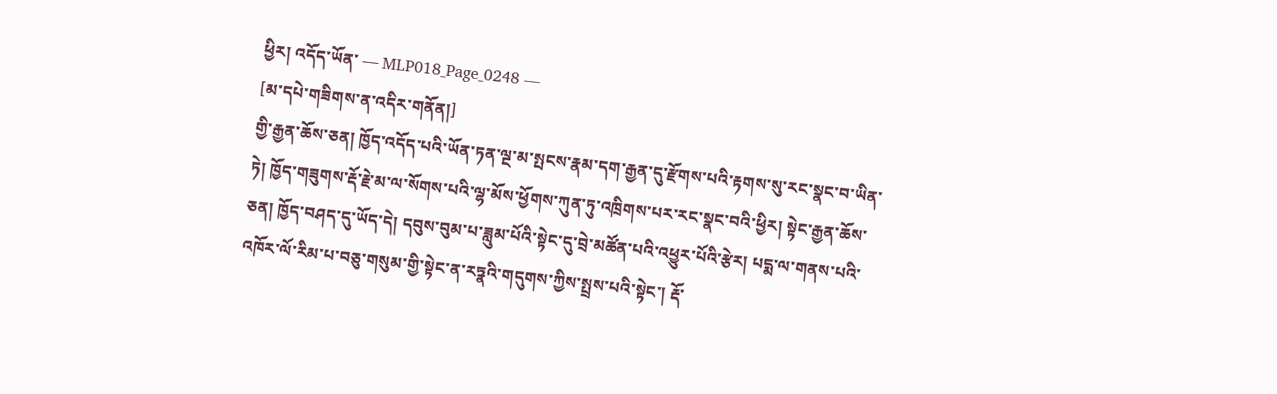ཕྱིར། འདོད་ཡོན་ ― MLP018_Page_0248 ―
[མ་དཔེ་གཟིགས་ན་འདིར་གནོན།]
གྱི་རྒྱན་ཆོས་ཅན། ཁྱོད་འདོད་པའི་ཡོན་ཏན་ལྔ་མ་སྤངས་རྣམ་དག་རྒྱན་དུ་རྫོགས་པའི་རྟགས་སུ་རང་སྣང་བ་ཡིན་ཏེ། ཁྱོད་གཟུགས་རྡོ་རྗེ་མ་ལ་སོགས་པའི་ལྷ་མོས་ཕྱོགས་ཀུན་ཏུ་འཁྲིགས་པར་རང་སྣང་བའི་ཕྱིར། སྟེང་རྒྱན་ཆོས་ཅན། ཁྱོད་བཤད་དུ་ཡོད་དེ། དབུས་བུམ་པ་ཟླུམ་པོའི་སྟེང་དུ་བྲེ་མཚོན་པའི་འཕྱུར་པོའི་རྩེར། པདྨ་ལ་གནས་པའི་འཁོར་ལོ་རིམ་པ་བཅུ་གསུམ་གྱི་སྟེང་ན་རཏྣའི་གདུགས་ཀྱིས་སྤྲས་པའི་སྟེང་། རྡོ་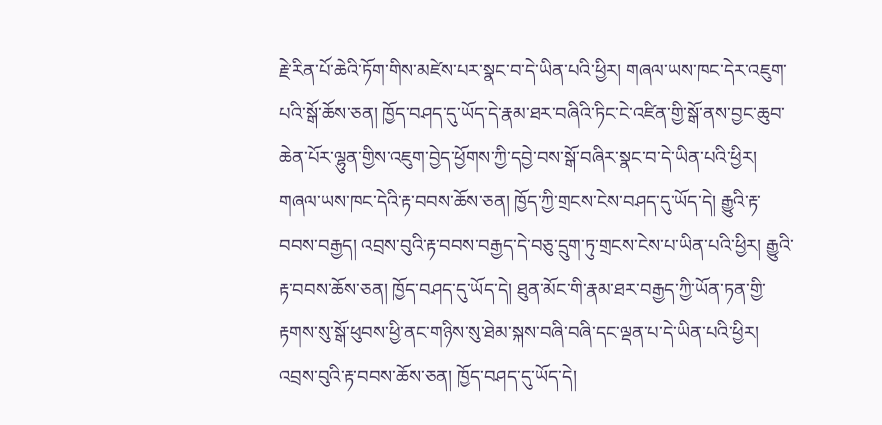རྗེ་རིན་པོ་ཆེའི་ཏོག་གིས་མཛེས་པར་སྣང་བ་དེ་ཡིན་པའི་ཕྱིར། གཞལ་ཡས་ཁང་དེར་འཇུག་པའི་སྒོ་ཆོས་ཅན། ཁྱོད་བཤད་དུ་ཡོད་དེ་རྣམ་ཐར་བཞིའི་ཏིང་ངེ་འཛིན་གྱི་སྒོ་ནས་བྱང་ཆུབ་ཆེན་པོར་ལྷུན་གྱིས་འཇུག་བྱེད་ཕྱོགས་ཀྱི་དབྱེ་བས་སྒོ་བཞིར་སྣང་བ་དེ་ཡིན་པའི་ཕྱིར། གཞལ་ཡས་ཁང་དེའི་རྟ་བབས་ཆོས་ཅན། ཁྱོད་ཀྱི་གྲངས་ངེས་བཤད་དུ་ཡོད་དེ། རྒྱུའི་རྟ་བབས་བརྒྱད། འབྲས་བུའི་རྟ་བབས་བརྒྱད་དེ་བཅུ་དྲུག་ཏུ་གྲངས་ངེས་པ་ཡིན་པའི་ཕྱིར། རྒྱུའི་རྟ་བབས་ཆོས་ཅན། ཁྱོད་བཤད་དུ་ཡོད་དེ། ཐུན་མོང་གི་རྣམ་ཐར་བརྒྱད་ཀྱི་ཡོན་ཏན་གྱི་རྟགས་སུ་སྒོ་ཕུབས་ཕྱི་ནང་གཉིས་སུ་ཐེམ་སྐས་བཞི་བཞི་དང་ལྡན་པ་དེ་ཡིན་པའི་ཕྱིར། འབྲས་བུའི་རྟ་བབས་ཆོས་ཅན། ཁྱོད་བཤད་དུ་ཡོད་དེ།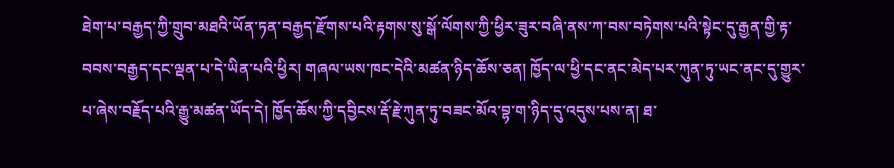ཐེག་པ་བརྒྱད་ཀྱི་གྲུབ་མཐའི་ཡོན་ཏན་བརྒྱད་རྫོགས་པའི་རྟགས་སུ་སྒོ་ལོགས་ཀྱི་ཕྱིར་ཟུར་བཞི་ནས་ཀ་བས་བཏེགས་པའི་སྟེང་དུ་རྒྱན་གྱི་རྟ་བབས་བརྒྱད་དང་ལྡན་པ་དེ་ཡིན་པའི་ཕྱིར། གཞལ་ཡས་ཁང་དེའི་མཚན་ཉིད་ཆོས་ཅན། ཁྱོད་ལ་ཕྱི་དང་ནང་མེད་པར་ཀུན་ཏུ་ཡང་ནང་དུ་གྱུར་པ་ཞེས་བརྗོད་པའི་རྒྱུ་མཚན་ཡོད་དེ། ཁྱོད་ཆོས་ཀྱི་དབྱིངས་རྡོ་རྗེ་ཀུན་ཏུ་བཟང་མོའ་བྷ་ག་ཉིད་དུ་འདུས་པས་ན། ཐ་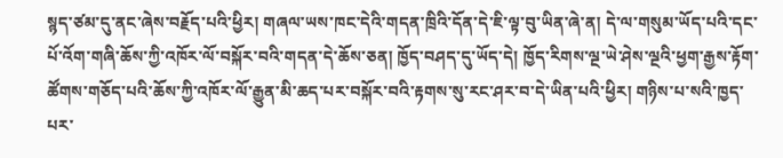སྙད་ཙམ་དུ་ནང་ཞེས་བརྗོད་པའི་ཕྱིར། གཞལ་ཡས་ཁང་དེའི་གདན་ཁྲིའི་དོན་དེ་ཇི་ལྟ་བུ་ཡིན་ཞེ་ན། དེ་ལ་གསུམ་ཡོད་པའི་དང་པོ་འོག་གཞི་ཆོས་ཀྱི་འཁོར་ལོ་བསྐོར་བའི་གདན་དེ་ཆོས་ཅན། ཁྱོད་བཤད་དུ་ཡོད་དེ། ཁྱོད་རིགས་ལྔ་ཡེ་ཤེས་ལྔའི་ཕྱག་རྒྱས་རྟོག་ཚོགས་གཅོད་པའི་ཆོས་ཀྱི་འཁོར་ལོ་རྒྱུན་མི་ཆད་པར་བསྐོར་བའི་རྟགས་སུ་རང་ཤར་བ་དེ་ཡིན་པའི་ཕྱིར། གཉིས་པ་སའི་ཁྱད་པར་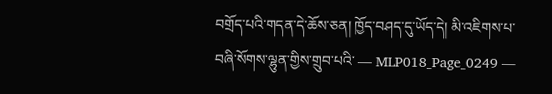བགྲོད་པའི་གདན་དེ་ཆོས་ཅན། ཁྱོད་བཤད་དུ་ཡོད་དེ། མི་འཇིགས་པ་བཞི་སོགས་ལྷུན་གྱིས་གྲུབ་པའི་ ― MLP018_Page_0249 ―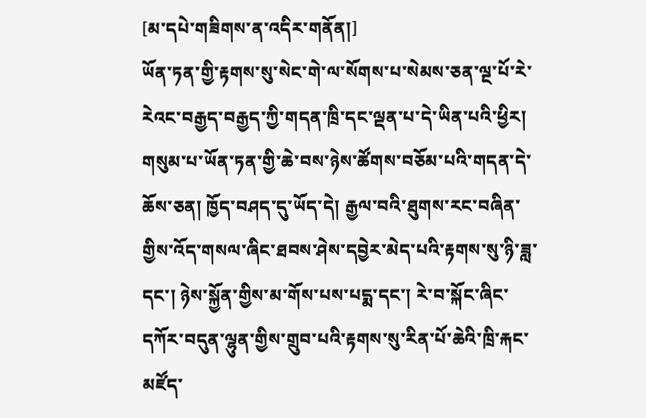[མ་དཔེ་གཟིགས་ན་འདིར་གནོན།]
ཡོན་ཏན་གྱི་རྟགས་སུ་སེང་གེ་ལ་སོགས་པ་སེམས་ཅན་ལྔ་པོ་རེ་རེའང་བརྒྱད་བརྒྱད་ཀྱི་གདན་ཁྲི་དང་ལྡན་པ་དེ་ཡིན་པའི་ཕྱིར། གསུམ་པ་ཡོན་ཏན་གྱི་ཆེ་བས་ཉེས་ཚོགས་བཅོམ་པའི་གདན་དེ་ཆོས་ཅན། ཁྱོད་བཤད་དུ་ཡོད་དེ། རྒྱལ་བའི་ཐུགས་རང་བཞིན་གྱིས་འོད་གསལ་ཞིང་ཐབས་ཤེས་དབྱེར་མེད་པའི་རྟགས་སུ་ཉི་ཟླ་དང་། ཉེས་སྐྱོན་གྱིས་མ་གོས་པས་པདྨ་དང་། རེ་བ་སྐོང་ཞིང་དཀོར་བདུན་ལྷུན་གྱིས་གྲུབ་པའི་རྟགས་སུ་རིན་པོ་ཆེའི་ཁྲི་རྐང་མཛོད་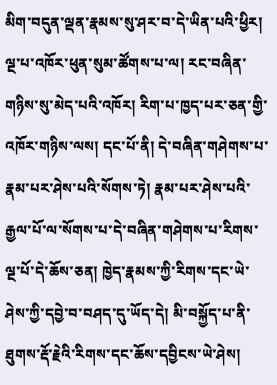མིག་བདུན་ལྡན་རྣམས་སུ་ཤར་བ་དེ་ཡིན་པའི་ཕྱིར། ལྔ་པ་འཁོར་ཕུན་སུམ་ཚོགས་པ་ལ། རང་བཞིན་གཉིས་སུ་མེད་པའི་འཁོར། རིག་པ་ཁྱད་པར་ཅན་གྱི་འཁོར་གཉིས་ལས། དང་པོ་ནི། དེ་བཞིན་གཤེགས་པ་རྣམ་པར་ཤེས་པའི་སོགས་ཏེ། རྣམ་པར་ཤེས་པའི་རྒྱལ་པོ་ལ་སོགས་པ་དེ་བཞིན་གཤེགས་པ་རིགས་ལྔ་པོ་དེ་ཆོས་ཅན། ཁྱེད་རྣམས་ཀྱི་རིགས་དང་ཡེ་ཤེས་ཀྱི་དབྱེ་བ་བཤད་དུ་ཡོད་དེ། མི་བསྐྱོད་པ་ནི་ཐུགས་རྡོ་རྗེའི་རིགས་དང་ཆོས་དབྱིངས་ཡེ་ཤེས།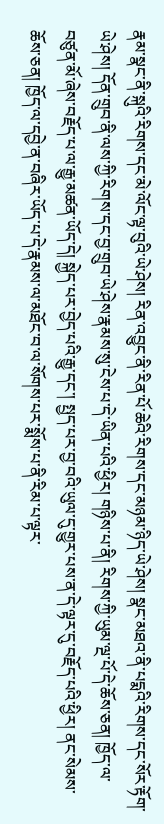རྣམ་སྣང་ནི་སྐུའི་རིགས་དང་མེ་ལོང་ལྟ་བུའི་ཡེ་ཤེས། རིན་འབྱུང་ནི་རིན་པོ་ཆེའི་རིགས་དང་མཉམ་ཉིད་ཡེ་ཤེས། སྣང་མཐའ་ནི་པདྨའི་རིགས་དང་སོར་རྟོག་ཡེ་ཤེས། དོན་གྲུབ་ནི་ལས་ཀྱི་རིགས་དང་བྱ་གྲུབ་ཡེ་ཤེས་རྣམས་སུ་ངེས་པ་དེ་ཡིན་པའི་ཕྱིར། གཉིས་པ་ནི། རིགས་ཀྱི་ཡུམ་ལྔ་པོ་དེ་ཆོས་ཅན། ཁྱོད་ལ་བཙུན་མོ་ཞེས་བརྗོད་པ་ལ་རྒྱུ་མཚན་ཡོད་དེ། སྐྱེད་པར་བྱེད་པའི་རྒྱུ་དང་། སྤྱད་པར་བྱ་བའི་ཡུལ་དུ་གྱུར་པས་ན་དེ་ལྟར་དུ་བརྗོད་པའི་ཕྱིར། ནང་སེམས་ཆོས་ཅན། ཁྱོད་ལ་དབྱེ་ན་བཞིར་ཡོད་པ་དེ་རྣམས་ལ་མཐོང་བ་ལ་སོགས་པར་སྨོས་པ་ནི་རིམ་པ་ལྟར་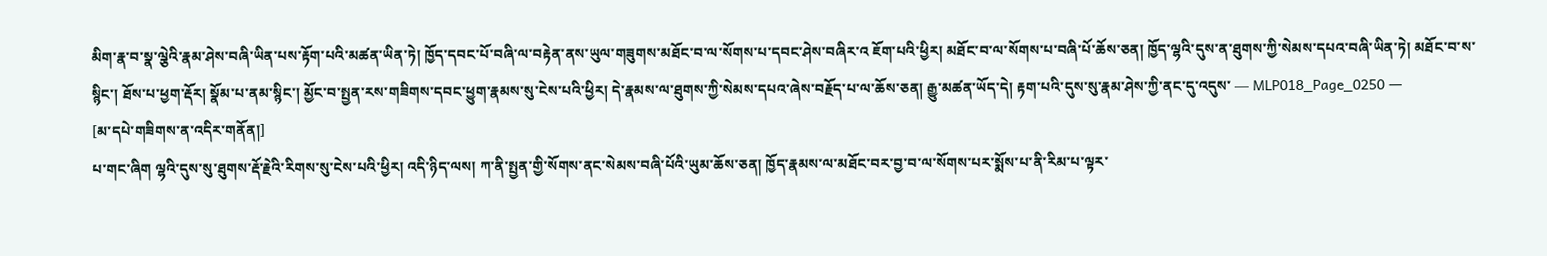མིག་རྣ་བ་སྣ་ལྕེའི་རྣམ་ཤེས་བཞི་ཡིན་པས་རྟོག་པའི་མཚན་ཡིན་ཏེ། ཁྱོད་དབང་པོ་བཞི་ལ་བརྟེན་ནས་ཡུལ་གཟུགས་མཐོང་བ་ལ་སོགས་པ་དབང་ཤེས་བཞིར་འ ཇོག་པའི་ཕྱིར། མཐོང་བ་ལ་སོགས་པ་བཞི་པོ་ཆོས་ཅན། ཁྱོད་ལྷའི་དུས་ན་ཐུགས་ཀྱི་སེམས་དཔའ་བཞི་ཡིན་ཏེ། མཐོང་བ་ས་སྙིང་། ཐོས་པ་ཕྱག་རྡོར། སྣོམ་པ་ནམ་སྙིང་། མྱོང་བ་སྤྱན་རས་གཟིགས་དབང་ཕྱུག་རྣམས་སུ་ངེས་པའི་ཕྱིར། དེ་རྣམས་ལ་ཐུགས་ཀྱི་སེམས་དཔའ་ཞེས་བརྗོད་པ་ལ་ཆོས་ཅན། རྒྱུ་མཚན་ཡོད་དེ། རྟག་པའི་དུས་སུ་རྣམ་ཤེས་ཀྱི་ནང་དུ་འདུས་ ― MLP018_Page_0250 ―
[མ་དཔེ་གཟིགས་ན་འདིར་གནོན།]
པ་གང་ཞིག ལྷའི་དུས་སུ་ཐུགས་རྡོ་རྗེའི་རིགས་སུ་ངེས་པའི་ཕྱིར། འདི་ཉིད་ལས། ཀ་ནི་སྤྱན་གྱི་སོགས་ནང་སེམས་བཞི་པོའི་ཡུམ་ཆོས་ཅན། ཁྱོད་རྣམས་ལ་མཐོང་བར་བྱ་བ་ལ་སོགས་པར་སྨོས་པ་ནི་རིམ་པ་ལྟར་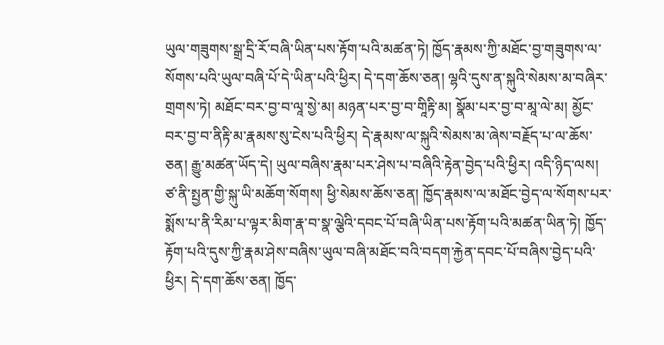ཡུལ་གཟུགས་སྒྲ་དྲི་རོ་བཞི་ཡིན་པས་རྟོག་པའི་མཚན་ཏེ། ཁྱོད་རྣམས་ཀྱི་མཐོང་བྱ་གཟུགས་ལ་སོགས་པའི་ཡུལ་བཞི་པོ་དེ་ཡིན་པའི་ཕྱིར། དེ་དག་ཆོས་ཅན། ལྷའི་དུས་ན་སྐུའི་སེམས་མ་བཞིར་གྲགས་ཏེ། མཐོང་བར་བྱ་བ་ལཱ་སྱེ་མ། མཉན་པར་བྱ་བ་གཱིརྟི་མ། སྣོམ་པར་བྱ་བ་མཱ་ལེ་མ། མྱོང་བར་བྱ་བ་ནིརྟི་མ་རྣམས་སུ་ངེས་པའི་ཕྱིར། དེ་རྣམས་ལ་སྐུའི་སེམས་མ་ཞེས་བརྗོད་པ་ལ་ཆོས་ཅན། རྒྱུ་མཚན་ཡོད་དེ། ཡུལ་བཞིས་རྣམ་པར་ཤེས་པ་བཞིའི་རྟེན་བྱེད་པའི་ཕྱིར། འདི་ཉིད་ལས། ཙ་ནི་སྤྱན་གྱི་སྐུ་ཡི་མཆོག་སོགས། ཕྱི་སེམས་ཆོས་ཅན། ཁྱོད་རྣམས་ལ་མཐོང་བྱེད་ལ་སོགས་པར་སྨོས་པ་ནི་རིམ་པ་ལྟར་མིག་རྣ་བ་སྣ་ལྕེའི་དབང་པོ་བཞི་ཡིན་པས་རྟོག་པའི་མཚན་ཡིན་ཏེ། ཁྱོད་རྟོག་པའི་དུས་ཀྱི་རྣམ་ཤེས་བཞིས་ཡུལ་བཞི་མཐོང་བའི་བདག་རྐྱེན་དབང་པོ་བཞིས་བྱེད་པའི་ཕྱིར། དེ་དག་ཆོས་ཅན། ཁྱོད་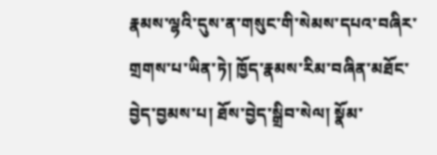རྣམས་ལྷའི་དུས་ན་གསུང་གི་སེམས་དཔའ་བཞིར་གྲགས་པ་ཡིན་ཏེ། ཁྱོད་རྣམས་རིམ་བཞིན་མཐོང་བྱེད་བྱམས་པ། ཐོས་བྱེད་སྒྲིབ་སེལ། སྣོམ་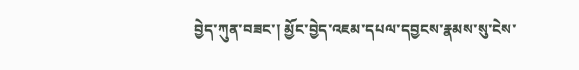བྱེད་ཀུན་བཟང་། མྱོང་བྱེད་འཇམ་དཔལ་དབྱངས་རྣམས་སུ་ངེས་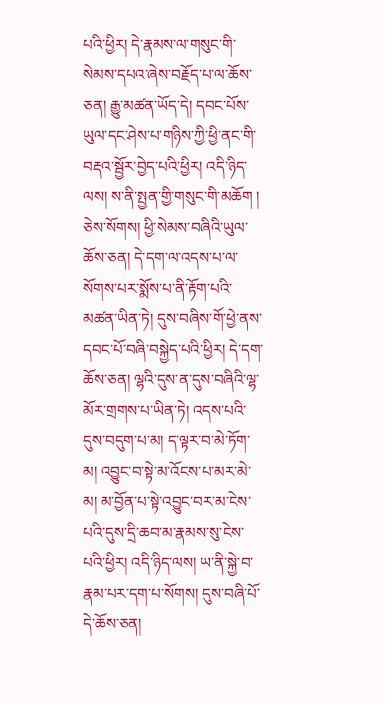པའི་ཕྱིར། དེ་རྣམས་ལ་གསུང་གི་སེམས་དཔའ་ཞེས་བརྗོད་པ་ལ་ཆོས་ཅན། རྒྱུ་མཚན་ཡོད་དེ། དབང་པོས་ཡུལ་དང་ཤེས་པ་གཉིས་ཀྱི་ཕྱི་ནང་གི་བརྡའ་སྦྱོར་བྱེད་པའི་ཕྱིར། འདི་ཉིད་ལས། ས་ནི་སྤྱན་གྱི་གསུང་གི་མཆོག ། ཅེས་སོགས། ཕྱི་སེམས་བཞིའི་ཡུལ་ཆོས་ཅན། དེ་དག་ལ་འདས་པ་ལ་སོགས་པར་སྨོས་པ་ནི་རྟོག་པའི་མཚན་ཡིན་ཏེ། དུས་བཞིས་གོ་ཕྱེ་ནས་དབང་པོ་བཞི་བསྐྱེད་པའི་ཕྱིར། དེ་དག་ཆོས་ཅན། ལྷའི་དུས་ན་དུས་བཞིའི་ལྷ་མོར་གྲགས་པ་ཡིན་ཏེ། འདས་པའི་དུས་བདུག་པ་མ། ད་ལྟར་བ་མེ་ཏོག་མ། འབྱུང་བ་སྟེ་མ་འོངས་པ་མར་མེ་མ། མ་བྱོན་པ་སྟེ་འབྱུང་བར་མ་ངེས་པའི་དུས་དྲི་ཆབ་མ་རྣམས་སུ་ངེས་པའི་ཕྱིར། འདི་ཉིད་ལས། ཡ་ནི་སྐྱེ་བ་རྣམ་པར་དག་པ་སོགས། དུས་བཞི་པོ་དེ་ཆོས་ཅན།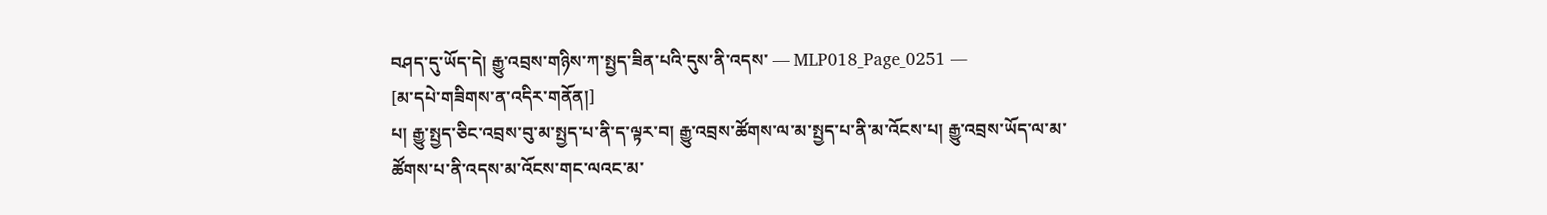བཤད་དུ་ཡོད་དེ། རྒྱུ་འབྲས་གཉིས་ཀ་སྤྱད་ཟིན་པའི་དུས་ནི་འདས་ ― MLP018_Page_0251 ―
[མ་དཔེ་གཟིགས་ན་འདིར་གནོན།]
པ། རྒྱུ་སྤྱད་ཅིང་འབྲས་བུ་མ་སྤྱད་པ་ནི་ད་ལྟར་བ། རྒྱུ་འབྲས་ཚོགས་ལ་མ་སྤྱད་པ་ནི་མ་འོངས་པ། རྒྱུ་འབྲས་ཡོད་ལ་མ་ཚོགས་པ་ནི་འདས་མ་འོངས་གང་ལའང་མ་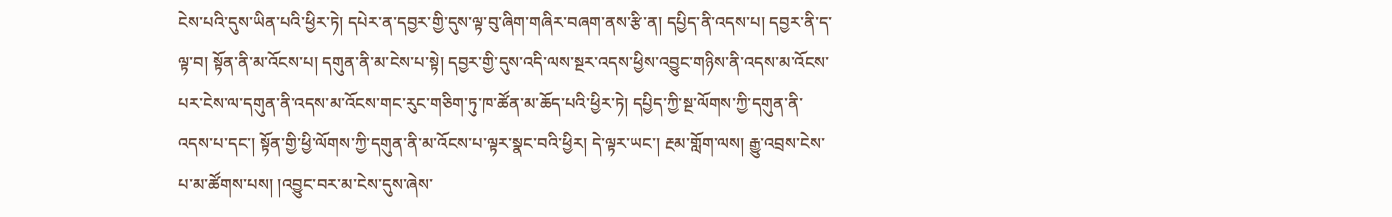ངེས་པའི་དུས་ཡིན་པའི་ཕྱིར་ཏེ། དཔེར་ན་དབྱར་གྱི་དུས་ལྟ་བུ་ཞིག་གཞིར་བཞག་ནས་རྩི་ན། དཔྱིད་ནི་འདས་པ། དབྱར་ནི་ད་ལྟ་བ། སྟོན་ནི་མ་འོངས་པ། དགུན་ནི་མ་ངེས་པ་སྟེ། དབྱར་གྱི་དུས་འདི་ལས་སྔར་འདས་ཕྱིས་འབྱུང་གཉིས་ནི་འདས་མ་འོངས་པར་ངེས་ལ་དགུན་ནི་འདས་མ་འོངས་གང་རུང་གཅིག་ཏུ་ཁ་ཚོན་མ་ཆོད་པའི་ཕྱིར་ཏེ། དཔྱིད་ཀྱི་སྔ་ལོགས་ཀྱི་དགུན་ནི་འདས་པ་དང་། སྟོན་གྱི་ཕྱི་ལོགས་ཀྱི་དགུན་ནི་མ་འོངས་པ་ལྟར་སྣང་བའི་ཕྱིར། དེ་ལྟར་ཡང་། རྔམ་གློག་ལས། རྒྱུ་འབྲས་ངེས་པ་མ་ཚོགས་པས། །འབྱུང་བར་མ་ངེས་དུས་ཞེས་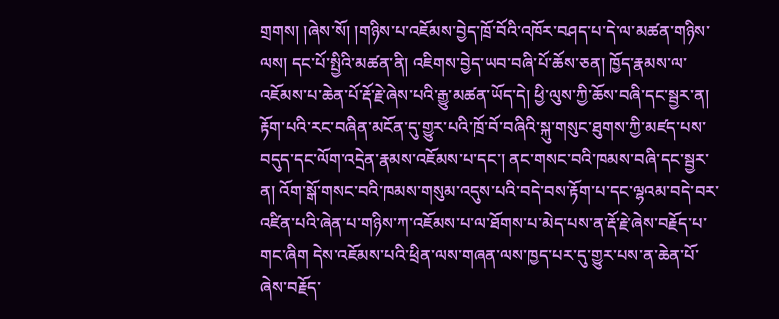གྲགས། །ཞེས་སོ། །གཉིས་པ་འཇོམས་བྱེད་ཁྲོ་བོའི་འཁོར་བཤད་པ་དེ་ལ་མཚན་གཉིས་ལས། དང་པོ་སྤྱིའི་མཚན་ནི། འཇིགས་བྱེད་ཡབ་བཞི་པོ་ཆོས་ཅན། ཁྱོད་རྣམས་ལ་འཇོམས་པ་ཆེན་པོ་རྡོ་རྗེ་ཞེས་པའི་རྒྱུ་མཚན་ཡོད་དེ། ཕྱི་ལུས་ཀྱི་ཆོས་བཞི་དང་སྦྱར་ན། རྟོག་པའི་རང་བཞིན་མངོན་དུ་གྱུར་པའི་ཁྲོ་བོ་བཞིའི་སྐུ་གསུང་ཐུགས་ཀྱི་མཛད་པས་བདུད་དང་ལོག་འདྲེན་རྣམས་འཇོམས་པ་དང་། ནང་གསང་བའི་ཁམས་བཞི་དང་སྦྱར་ན། འོག་སྒོ་གསང་བའི་ཁམས་གསུམ་འདུས་པའི་བདེ་བས་རྟོག་པ་དང་ལྷའམ་བདེ་བར་འཛིན་པའི་ཞེན་པ་གཉིས་ཀ་འཇོམས་པ་ལ་ཐོགས་པ་མེད་པས་ན་རྡོ་རྗེ་ཞེས་བརྗོད་པ་གང་ཞིག དེས་འཇོམས་པའི་ཕྲིན་ལས་གཞན་ལས་ཁྱད་པར་དུ་གྱུར་པས་ན་ཆེན་པོ་ཞེས་བརྗོད་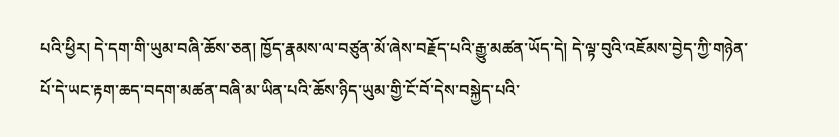པའི་ཕྱིར། དེ་དག་གི་ཡུམ་བཞི་ཆོས་ཅན། ཁྱོད་རྣམས་ལ་བཙུན་མོ་ཞེས་བརྗོད་པའི་རྒྱུ་མཚན་ཡོད་དེ། དེ་ལྟ་བུའི་འཇོམས་བྱེད་ཀྱི་གཉེན་པོ་དེ་ཡང་རྟག་ཆད་བདག་མཚན་བཞི་མ་ཡིན་པའི་ཆོས་ཉིད་ཡུམ་གྱི་ངོ་བོ་དེས་བསྐྱེད་པའི་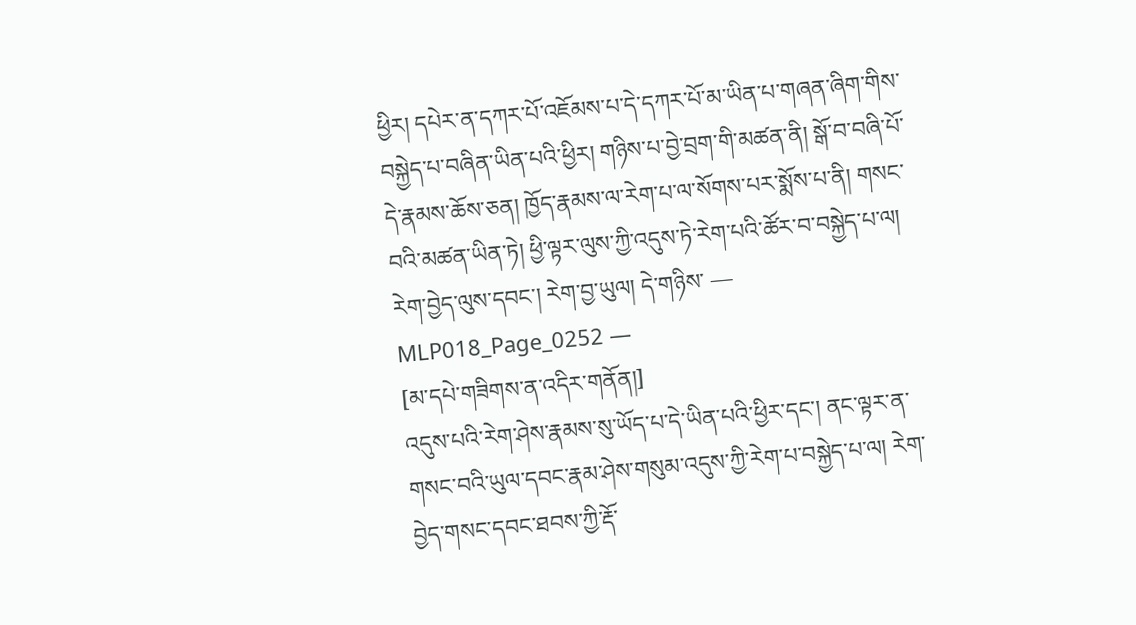ཕྱིར། དཔེར་ན་དཀར་པོ་འཇོམས་པ་དེ་དཀར་པོ་མ་ཡིན་པ་གཞན་ཞིག་གིས་བསྐྱེད་པ་བཞིན་ཡིན་པའི་ཕྱིར། གཉིས་པ་བྱེ་བྲག་གི་མཚན་ནི། སྒོ་བ་བཞི་པོ་དེ་རྣམས་ཆོས་ཅན། ཁྱོད་རྣམས་ལ་རེག་པ་ལ་སོགས་པར་སྨོས་པ་ནི། གསང་བའི་མཚན་ཡིན་ཏེ། ཕྱི་ལྟར་ལུས་ཀྱི་འདུས་ཏེ་རེག་པའི་ཚོར་བ་བསྐྱེད་པ་ལ། རེག་བྱེད་ལུས་དབང་། རེག་བྱ་ཡུལ། དེ་གཉིས་ ― MLP018_Page_0252 ―
[མ་དཔེ་གཟིགས་ན་འདིར་གནོན།]
འདུས་པའི་རེག་ཤེས་རྣམས་སུ་ཡོད་པ་དེ་ཡིན་པའི་ཕྱིར་དང་། ནང་ལྟར་ན་གསང་བའི་ཡུལ་དབང་རྣམ་ཤེས་གསུམ་འདུས་ཀྱི་རེག་པ་བསྐྱེད་པ་ལ། རེག་བྱེད་གསང་དབང་ཐབས་ཀྱི་རྡོ་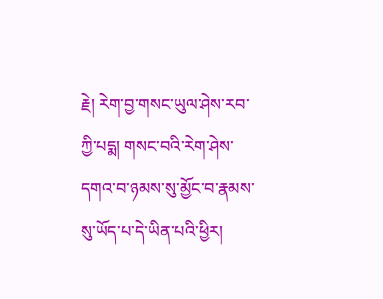རྗེ། རེག་བྱ་གསང་ཡུལ་ཤེས་རབ་ཀྱི་པདྨ། གསང་བའི་རེག་ཤེས་དགའ་བ་ཉམས་སུ་མྱོང་བ་རྣམས་སུ་ཡོད་པ་དེ་ཡིན་པའི་ཕྱིར།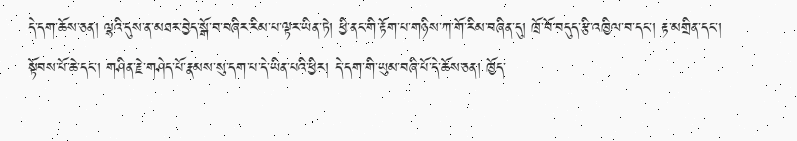དེ་དག་ཆོས་ཅན། ལྷའི་དུས་ན་མཐར་བྱེད་སྒོ་བ་བཞིར་རིམ་པ་ལྟར་ཡིན་ཏེ། ཕྱི་ནང་གི་རྟོག་པ་གཉིས་ཀ་གོ་རིམ་བཞིན་དུ། ཁྲོ་བོ་བདུད་རྩི་འཁྱིལ་བ་དང་། རྟ་མགྲིན་དང་། སྟོབས་པོ་ཆེ་དང་། གཤིན་རྗེ་གཤེད་པོ་རྣམས་སུ་དག་པ་དེ་ཡིན་པའི་ཕྱིར། དེ་དག་གི་ཡུམ་བཞི་པོ་དེ་ཆོས་ཅན། ཁྱོད་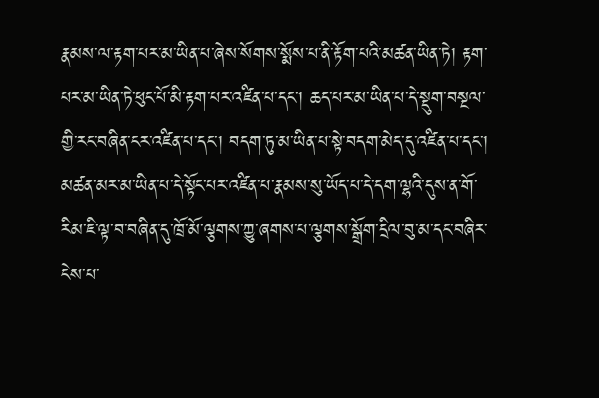རྣམས་ལ་རྟག་པར་མ་ཡིན་པ་ཞེས་སོགས་སྨོས་པ་ནི་རྟོག་པའི་མཚན་ཡིན་ཏེ། རྟག་པར་མ་ཡིན་ཏེ་ཕུང་པོ་མི་རྟག་པར་འཛིན་པ་དང་། ཆད་པར་མ་ཡིན་པ་དེ་སྡུག་བསྔལ་གྱི་རང་བཞིན་ངར་འཛིན་པ་དང་། བདག་ཏུ་མ་ཡིན་པ་སྟེ་བདག་མེད་དུ་འཛིན་པ་དང་། མཚན་མར་མ་ཡིན་པ་དེ་སྟོང་པར་འཛིན་པ་རྣམས་སུ་ཡོད་པ་དེ་དག་ལྷའི་དུས་ན་གོ་རིམ་ཇི་ལྟ་བ་བཞིན་དུ་ཁྲོ་མོ་ལྕགས་ཀྱུ་ཞགས་པ་ལྕགས་སྒྲོག་དྲིལ་བུ་མ་དང་བཞིར་ངེས་པ་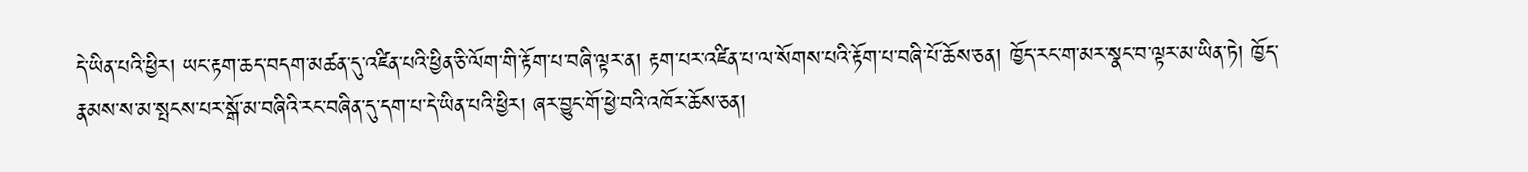དེ་ཡིན་པའི་ཕྱིར། ཡང་རྟག་ཆད་བདག་མཚན་དུ་འཛིན་པའི་ཕྱིན་ཅི་ལོག་གི་རྟོག་པ་བཞི་ལྟར་ན། རྟག་པར་འཛིན་པ་ལ་སོགས་པའི་རྟོག་པ་བཞི་པོ་ཆོས་ཅན། ཁྱོད་རང་ག་མར་སྣང་བ་ལྟར་མ་ཡིན་ཏེ། ཁྱོད་རྣམས་ས་མ་སྤངས་པར་སྒོ་མ་བཞིའི་རང་བཞིན་དུ་དག་པ་དེ་ཡིན་པའི་ཕྱིར། ཞར་བྱུང་གོ་ཕྱེ་བའི་འཁོར་ཆོས་ཅན།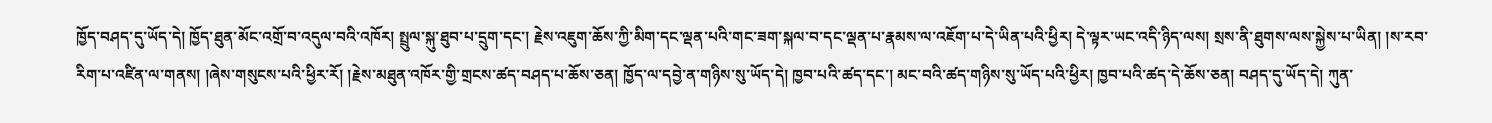ཁྱོད་བཤད་དུ་ཡོད་དེ། ཁྱོད་ཐུན་མོང་འགྲོ་བ་འདུལ་བའི་འཁོར། སྤྲུལ་སྐུ་ཐུབ་པ་དྲུག་དང་། རྗེས་འཇུག་ཆོས་ཀྱི་མིག་དང་ལྡན་པའི་གང་ཟག་སྐལ་བ་དང་ལྡན་པ་རྣམས་ལ་འཇོག་པ་དེ་ཡིན་པའི་ཕྱིར། དེ་ལྟར་ཡང་འདི་ཉིད་ལས། སྲས་ནི་ཐུགས་ལས་སྐྱེས་པ་ཡིན། །ས་རབ་རིག་པ་འཛིན་ལ་གནས། །ཞེས་གསུངས་པའི་ཕྱིར་རོ། །རྗེས་མཐུན་འཁོར་གྱི་གྲངས་ཚད་བཤད་པ་ཆོས་ཅན། ཁྱོད་ལ་དབྱེ་ན་གཉིས་སུ་ཡོད་དེ། ཁྱབ་པའི་ཚད་དང་། མང་བའི་ཚད་གཉིས་སུ་ཡོད་པའི་ཕྱིར། ཁྱབ་པའི་ཚད་དེ་ཆོས་ཅན། བཤད་དུ་ཡོད་དེ། ཀུན་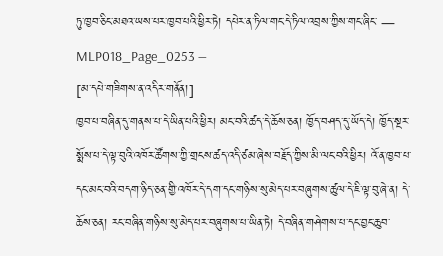ཏུ་ཁྱབ་ཅིང་མཐའ་ཡས་པར་ཁྱབ་པའི་ཕྱིར་ཏེ། དཔེར་ན་ཏིལ་གང་དེ་ཏིལ་འབྲས་ཀྱིས་གང་ཞིང་ ― MLP018_Page_0253 ―
[མ་དཔེ་གཟིགས་ན་འདིར་གནོན།]
ཁྱབ་པ་བཞིན་དུ་གནས་པ་དེ་ཡིན་པའི་ཕྱིར། མང་བའི་ཚད་དེ་ཆོས་ཅན། ཁྱོད་བཤད་དུ་ཡོད་དེ། ཁྱོད་སྔར་སྨོས་པ་དེ་ལྟ་བུའི་འཁོར་ཚོགས་ཀྱི་གྲངས་ཚད་འདི་ཙམ་ཞེས་བརྗོད་ཀྱིས་མི་ལང་བའི་ཕྱིར། འོ་ན་ཁྱབ་པ་དང་མང་བའི་བདག་ཉིད་ཅན་གྱི་འཁོར་དེ་དག་དང་གཉིས་སུ་མེད་པར་བཞུགས་ཚུལ་དེ་ཇི་ལྟ་བུ་ཞེ་ན། དེ་ཆོས་ཅན། རང་བཞིན་གཉིས་སུ་མེད་པར་བཞུགས་པ་ཡིན་ཏེ། དེ་བཞིན་གཤེགས་པ་དང་བྱང་ཆུབ་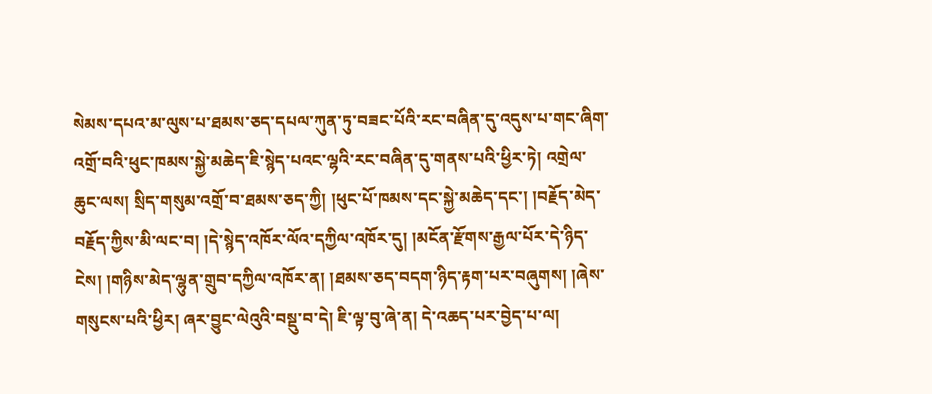སེམས་དཔའ་མ་ལུས་པ་ཐམས་ཅད་དཔལ་ཀུན་ཏུ་བཟང་པོའི་རང་བཞིན་དུ་འདུས་པ་གང་ཞིག་འགྲོ་བའི་ཕུང་ཁམས་སྐྱེ་མཆེད་ཇི་སྙེད་པའང་ལྷའི་རང་བཞིན་དུ་གནས་པའི་ཕྱིར་ཏེ། འགྲེལ་ཆུང་ལས། སྲིད་གསུམ་འགྲོ་བ་ཐམས་ཅད་ཀྱི། །ཕུང་པོ་ཁམས་དང་སྐྱེ་མཆེད་དང་། །བརྗོད་མེད་བརྗོད་ཀྱིས་མི་ལང་བ། །དེ་སྙེད་འཁོར་ལོའ་དཀྱིལ་འཁོར་དུ། །མངོན་རྫོགས་རྒྱལ་པོར་དེ་ཉིད་ངེས། །གཉིས་མེད་ལྷུན་གྲུབ་དཀྱིལ་འཁོར་ན། །ཐམས་ཅད་བདག་ཉིད་རྟག་པར་བཞུགས། །ཞེས་གསུངས་པའི་ཕྱིར། ཞར་བྱུང་ལེའུའི་བསྡུ་བ་དེ། ཇི་ལྟ་བུ་ཞེ་ན། དེ་འཆད་པར་བྱེད་པ་ལ།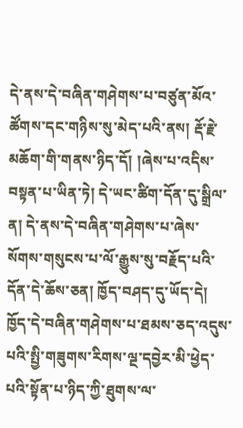དེ་ནས་དེ་བཞིན་གཤེགས་པ་བཙུན་མོའ་ཚོགས་དང་གཉིས་སུ་མེད་པའི་ནས། རྡོ་རྗེ་མཆོག་གི་གནས་ཉིད་དོ། །ཞེས་པ་འདིས་བསྟན་པ་ཡིན་ཏེ། དེ་ཡང་ཚིག་དོན་དུ་སྒྲིལ་ན། དེ་ནས་དེ་བཞིན་གཤེགས་པ་ཞེས་སོགས་གསུངས་པ་ལོ་རྒྱུས་སུ་བརྗོད་པའི་དོན་དེ་ཆོས་ཅན། ཁྱོད་བཤད་དུ་ཡོད་དེ། ཁྱོད་དེ་བཞིན་གཤེགས་པ་ཐམས་ཅད་འདུས་པའི་སྤྱི་གཟུགས་རིགས་ལྔ་དབྱེར་མི་ཕྱེད་པའི་སྟོན་པ་ཉིད་ཀྱི་ཐུགས་ལ་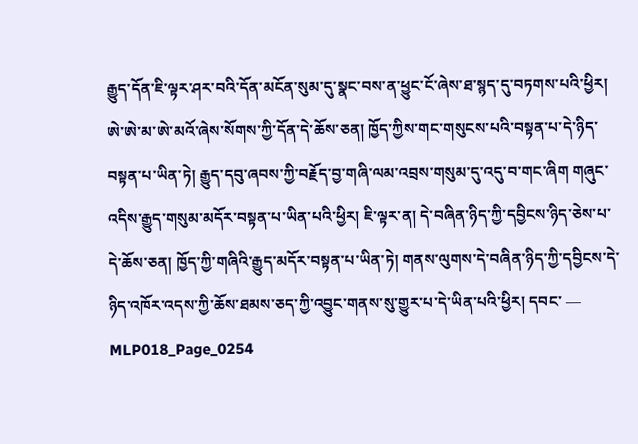རྒྱུད་དོན་ཇི་ལྟར་ཤར་བའི་དོན་མངོན་སུམ་དུ་སྣང་བས་ན་ཕྱུང་ངོ་ཞེས་ཐ་སྙད་དུ་བཏགས་པའི་ཕྱིར། ཨེ་ཨེ་མ་ཨེ་མའོ་ཞེས་སོགས་ཀྱི་དོན་དེ་ཆོས་ཅན། ཁྱོད་ཀྱིས་གང་གསུངས་པའི་བསྟན་པ་དེ་ཉིད་བསྟན་པ་ཡིན་ཏེ། རྒྱུད་དབུ་ཞབས་ཀྱི་བརྗོད་བྱ་གཞི་ལམ་འབྲས་གསུམ་དུ་འདུ་བ་གང་ཞིག གཞུང་འདིས་རྒྱུད་གསུམ་མདོར་བསྟན་པ་ཡིན་པའི་ཕྱིར། ཇི་ལྟར་ན། དེ་བཞིན་ཉིད་ཀྱི་དབྱིངས་ཉིད་ཅེས་པ་དེ་ཆོས་ཅན། ཁྱོད་ཀྱི་གཞིའི་རྒྱུད་མདོར་བསྟན་པ་ཡིན་ཏེ། གནས་ལུགས་དེ་བཞིན་ཉིད་ཀྱི་དབྱིངས་དེ་ཉིད་འཁོར་འདས་ཀྱི་ཆོས་ཐམས་ཅད་ཀྱི་འབྱུང་གནས་སུ་གྱུར་པ་དེ་ཡིན་པའི་ཕྱིར། དབང་ ― MLP018_Page_0254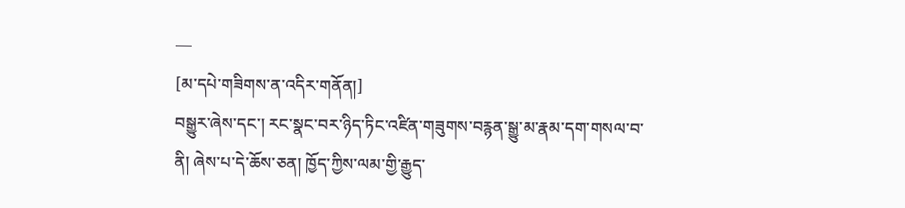―
[མ་དཔེ་གཟིགས་ན་འདིར་གནོན།]
བསྒྱུར་ཞེས་དང་། རང་སྣང་བར་ཉིད་ཏིང་འཛིན་གཟུགས་བརྙན་སྒྱུ་མ་རྣམ་དག་གསལ་བ་ནི། ཞེས་པ་དེ་ཆོས་ཅན། ཁྱོད་ཀྱིས་ལམ་གྱི་རྒྱུད་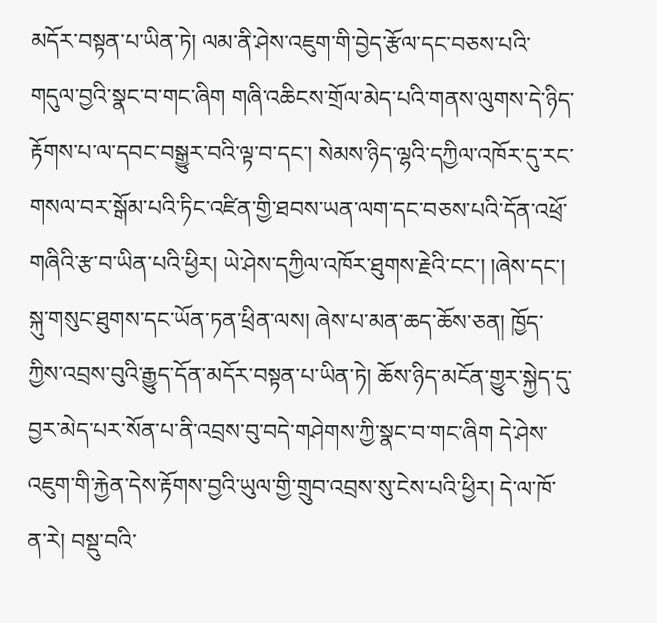མདོར་བསྟན་པ་ཡིན་ཏེ། ལམ་ནི་ཤེས་འཇུག་གི་བྱེད་རྩོལ་དང་བཅས་པའི་གདུལ་བྱའི་སྣང་བ་གང་ཞིག གཞི་འཆིངས་གྲོལ་མེད་པའི་གནས་ལུགས་དེ་ཉིད་རྟོགས་པ་ལ་དབང་བསྒྱུར་བའི་ལྟ་བ་དང་། སེམས་ཉིད་ལྷའི་དཀྱིལ་འཁོར་དུ་རང་གསལ་བར་སྒོམ་པའི་ཏིང་འཛིན་གྱི་ཐབས་ཡན་ལག་དང་བཅས་པའི་དོན་འཕྲོ་གཞིའི་རྩ་བ་ཡིན་པའི་ཕྱིར། ཡེ་ཤེས་དཀྱིལ་འཁོར་ཐུགས་རྗེའི་ངང་། །ཞེས་དང་། སྐུ་གསུང་ཐུགས་དང་ཡོན་ཏན་ཕྲིན་ལས། ཞེས་པ་མན་ཆད་ཆོས་ཅན། ཁྱོད་ཀྱིས་འབྲས་བུའི་རྒྱུད་དོན་མདོར་བསྟན་པ་ཡིན་ཏེ། ཆོས་ཉིད་མངོན་གྱུར་སྐྱེད་དུ་བྱར་མེད་པར་སོན་པ་ནི་འབྲས་བུ་བདེ་གཤེགས་ཀྱི་སྣང་བ་གང་ཞིག དེ་ཤེས་འཇུག་གི་རྐྱེན་དེས་རྟོགས་བྱའི་ཡུལ་གྱི་གྲུབ་འབྲས་སུ་ངེས་པའི་ཕྱིར། དེ་ལ་ཁོ་ན་རེ། བསྡུ་བའི་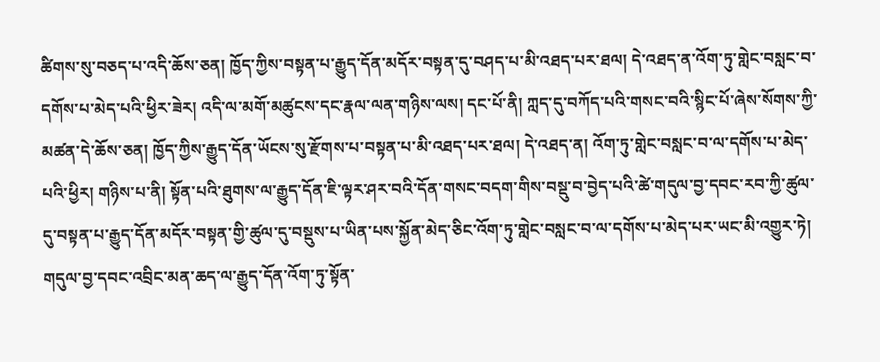ཚིགས་སུ་བཅད་པ་འདི་ཆོས་ཅན། ཁྱོད་ཀྱིས་བསྟན་པ་རྒྱུད་དོན་མདོར་བསྟན་དུ་བཤད་པ་མི་འཐད་པར་ཐལ། དེ་འཐད་ན་འོག་ཏུ་གླེང་བསླང་བ་དགོས་པ་མེད་པའི་ཕྱིར་ཟེར། འདི་ལ་མགོ་མཚུངས་དང་རྣལ་ལན་གཉིས་ལས། དང་པོ་ནི། ཀླད་དུ་བཀོད་པའི་གསང་བའི་སྙིང་པོ་ཞེས་སོགས་ཀྱི་མཚན་དེ་ཆོས་ཅན། ཁྱོད་ཀྱིས་རྒྱུད་དོན་ཡོངས་སུ་རྫོགས་པ་བསྟན་པ་མི་འཐད་པར་ཐལ། དེ་འཐད་ན། འོག་ཏུ་གླེང་བསླང་བ་ལ་དགོས་པ་མེད་པའི་ཕྱིར། གཉིས་པ་ནི། སྟོན་པའི་ཐུགས་ལ་རྒྱུད་དོན་ཇི་ལྟར་ཤར་བའི་དོན་གསང་བདག་གིས་བསྡུ་བ་བྱེད་པའི་ཚེ་གདུལ་བྱ་དབང་རབ་ཀྱི་ཚུལ་དུ་བསྟན་པ་རྒྱུད་དོན་མདོར་བསྟན་གྱི་ཚུལ་དུ་བསྡུས་པ་ཡིན་པས་སྐྱོན་མེད་ཅིང་འོག་ཏུ་གླེང་བསླང་བ་ལ་དགོས་པ་མེད་པར་ཡང་མི་འགྱུར་ཏེ། གདུལ་བྱ་དབང་འབྲིང་མན་ཆད་ལ་རྒྱུད་དོན་འོག་ཏུ་སྟོན་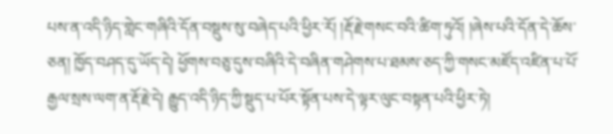པས་ན་འདི་ཉིད་གླེང་གཞིའི་དོན་བསྡུས་སུ་བཞེད་པའི་ཕྱིར་རོ། །རྡོ་རྗེ་གསང་བའི་ཚིག་ཏུའོ། །ཞེས་པའི་དོན་དེ་ཆོས་ཅན། ཁྱོད་བཤད་དུ་ཡོད་དེ། ཕྱོགས་བཅུ་དུས་བཞིའི་དེ་བཞིན་གཤེགས་པ་ཐམས་ཅད་ཀྱི་གསང་མཛོད་འཛིན་པ་པོ་རྒྱལ་སྲས་ལག་ན་རྡོ་རྗེ་དེ། རྒྱུད་འདི་ཉིད་ཀྱི་སྡུད་པ་པོར་སྟོན་པས་དེ་ལྟར་ལུང་བསྟན་པའི་ཕྱིར་ཏེ།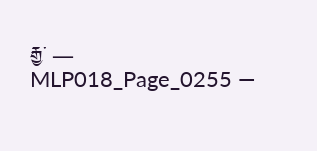རྒྱ་ ― MLP018_Page_0255 ―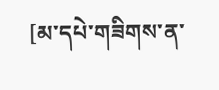[མ་དཔེ་གཟིགས་ན་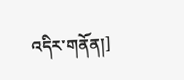འདིར་གནོན།]